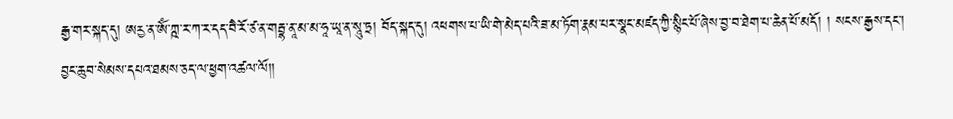རྒྱ་གར་སྐད་དུ། ཨརྱ་ན་ཨོཾ་ཀྵ་ར་ཀ་ར་དད་བཻ་རོ་ཙ་ན་གརྦྷ་ནཱ་མ་མ་ཧཱ་ཡཱ་ན་སཱུ་ཏྲ། བོད་སྐད་དུ། འཕགས་པ་ཡི་གེ་མེད་པའི་ཟ་མ་ཏོག་རྣམ་པར་སྣང་མཛད་ཀྱི་སྙིང་པོ་ཞེས་བྱ་བ་ཐེག་པ་ཆེན་པོ་མདོ། ། སངས་རྒྱས་དང་། བྱང་ཆུབ་སེམས་དཔའ་ཐམས་ཅད་ལ་ཕྱག་འཚལ་ལོ།།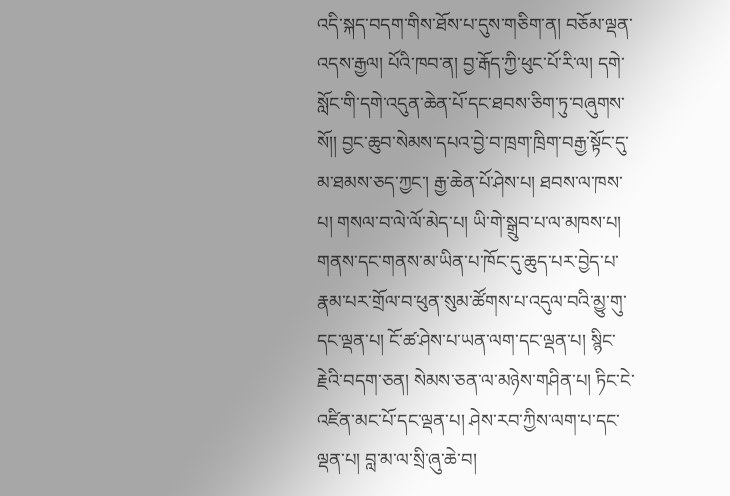འདི་སྐད་བདག་གིས་ཐོས་པ་དུས་གཅིག་ན། བཅོམ་ལྡན་འདས་རྒྱལ། པོའི་ཁབ་ན། བྱ་རྒོད་ཀྱི་ཕུང་པོ་རི་ལ། དགེ་སློང་གི་དགེ་འདུན་ཆེན་པོ་དང་ཐབས་ཅིག་ཏུ་བཞུགས་སོ།། བྱང་ཆུབ་སེམས་དཔའ་བྱེ་བ་ཁྲག་ཁྲིག་བརྒྱ་སྟོང་དུ་མ་ཐམས་ཅད་ཀྱང་། རྒྱ་ཆེན་པོ་ཤེས་པ། ཐབས་ལ་ཁས་པ། གསལ་བ་ལེ་ལོ་མེད་པ། ཡི་གེ་སྒྲུབ་པ་ལ་མཁས་པ། གནས་དང་གནས་མ་ཡིན་པ་ཁོང་དུ་ཆུད་པར་བྱེད་པ་རྣམ་པར་གྲོལ་བ་ཕུན་སུམ་ཚོགས་པ་འདུལ་བའི་མྱུ་གུ་དང་ལྡན་པ། ངོ་ཚ་ཤེས་པ་ཡན་ལག་དང་ལྡན་པ། སྙིང་རྗེའི་བདག་ཅན། སེམས་ཅན་ལ་མཉེས་གཤིན་པ། ཏིང་ངེ་འཛིན་མང་པོ་དང་ལྡན་པ། ཤེས་རབ་ཀྱིས་ལག་པ་དང་ལྡན་པ། བླ་མ་ལ་སྲི་ཞུ་ཆེ་བ།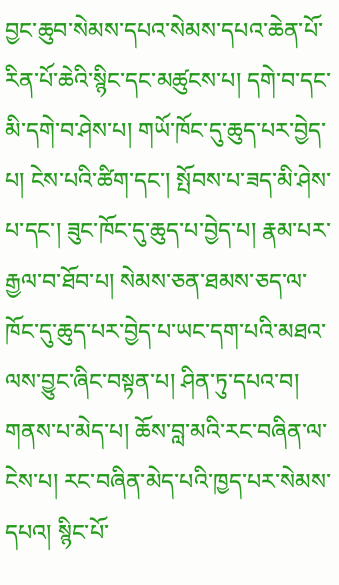བྱང་ཆུབ་སེམས་དཔའ་སེམས་དཔའ་ཆེན་པོ་རིན་པོ་ཆེའི་སྙིང་དང་མཚུངས་པ། དགེ་བ་དང་མི་དགེ་བ་ཤེས་པ། གཡོ་ཁོང་དུ་ཆུད་པར་བྱེད་པ། ངེས་པའི་ཚིག་དང་། སྤོབས་པ་ཟད་མི་ཤེས་པ་དང་། ཟུང་ཁོང་དུ་ཆུད་པ་བྱེད་པ། རྣམ་པར་རྒྱལ་བ་ཐོབ་པ། སེམས་ཅན་ཐམས་ཅད་ལ་ཁོང་དུ་ཆུད་པར་བྱེད་པ་ཡང་དག་པའི་མཐའ་ལས་བྱུང་ཞིང་བསྟན་པ། ཤིན་ཏུ་དཔའ་བ། གནས་པ་མེད་པ། ཆོས་བླ་མའི་རང་བཞིན་ལ་ངེས་པ། རང་བཞིན་མེད་པའི་ཁྱད་པར་སེམས་དཔའ། སྙིང་པོ་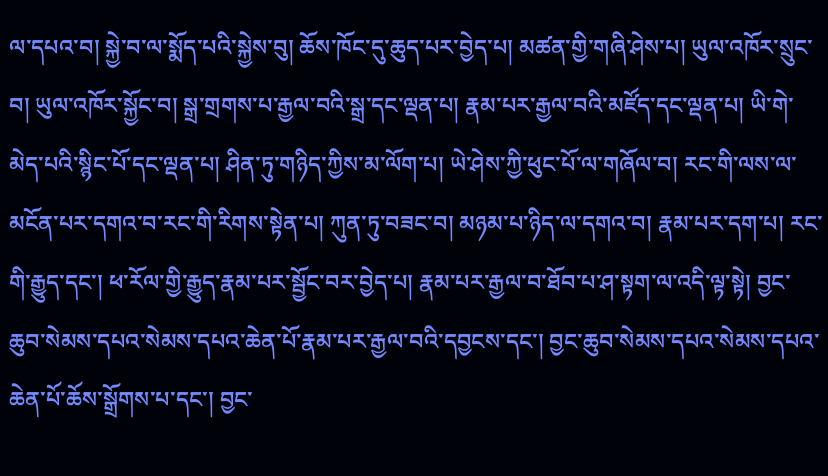ལ་དཔའ་བ། སྐྱེ་བ་ལ་སྨོད་པའི་སྐྱེས་བུ། ཆོས་ཁོང་དུ་ཆུད་པར་བྱེད་པ། མཚན་གྱི་གཞི་ཤེས་པ། ཡུལ་འཁོར་སྲུང་བ། ཡུལ་འཁོར་སྐྱོང་བ། སྒྲ་གྲགས་པ་རྒྱལ་བའི་སྒྲ་དང་ལྡན་པ། རྣམ་པར་རྒྱལ་བའི་མཛོད་དང་ལྡན་པ། ཡི་གེ་མེད་པའི་སྙིང་པོ་དང་ལྡན་པ། ཤིན་ཏུ་གཉིད་ཀྱིས་མ་ལོག་པ། ཡེ་ཤེས་ཀྱི་ཕུང་པོ་ལ་གཞོལ་བ། རང་གི་ལས་ལ་མངོན་པར་དགའ་བ་རང་གི་རིགས་སྟེན་པ། ཀུན་ཏུ་བཟང་བ། མཉམ་པ་ཉིད་ལ་དགའ་བ། རྣམ་པར་དག་པ། རང་གི་རྒྱུད་དང་། ཕ་རོལ་གྱི་རྒྱུད་རྣམ་པར་སྦྱོང་བར་བྱེད་པ། རྣམ་པར་རྒྱལ་བ་ཐོབ་པ་ཤ་སྟག་ལ་འདི་ལྟ་སྟེ། བྱང་ཆུབ་སེམས་དཔའ་སེམས་དཔའ་ཆེན་པོ་རྣམ་པར་རྒྱལ་བའི་དབྱངས་དང་། བྱང་ཆུབ་སེམས་དཔའ་སེམས་དཔའ་ཆེན་པོ་ཆོས་སྒྲོགས་པ་དང་། བྱང་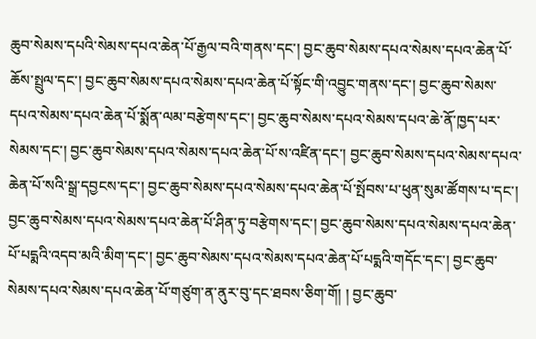ཆུབ་སེམས་དཔའི་སེམས་དཔའ་ཆེན་པོ་རྒྱལ་བའི་གནས་དང་། བྱང་ཆུབ་སེམས་དཔའ་སེམས་དཔའ་ཆེན་པོ་ཆོས་སྤྲུལ་དང་། བྱང་ཆུབ་སེམས་དཔའ་སེམས་དཔའ་ཆེན་པོ་སྟོང་གི་འབྱུང་གནས་དང་། བྱང་ཆུབ་སེམས་དཔའ་སེམས་དཔའ་ཆེན་པོ་སྨོན་ལམ་བརྩེགས་དང་། བྱང་ཆུབ་སེམས་དཔའ་སེམས་དཔའ་ཆེ་ནོ་ཁྱད་པར་སེམས་དང་། བྱང་ཆུབ་སེམས་དཔའ་སེམས་དཔའ་ཆེན་པོ་ས་འཛིན་དང་། བྱང་ཆུབ་སེམས་དཔའ་སེམས་དཔའ་ཆེན་པོ་སའི་སྒྲ་དབྱངས་དང་། བྱང་ཆུབ་སེམས་དཔའ་སེམས་དཔའ་ཆེན་པོ་སྤོབས་པ་ཕུན་སུམ་ཚོགས་པ་དང་། བྱང་ཆུབ་སེམས་དཔའ་སེམས་དཔའ་ཆེན་པོ་ཤིན་ཏུ་བརྩེགས་དང་། བྱང་ཆུབ་སེམས་དཔའ་སེམས་དཔའ་ཆེན་པོ་པདྨའི་འདབ་མའི་མིག་དང་། བྱང་ཆུབ་སེམས་དཔའ་སེམས་དཔའ་ཆེན་པོ་པདྨའི་གདོང་དང་། བྱང་ཆུབ་སེམས་དཔའ་སེམས་དཔའ་ཆེན་པོ་གཙུག་ན་ནུར་བུ་དང་ཐབས་ཅིག་གོ། ། བྱང་ཆུབ་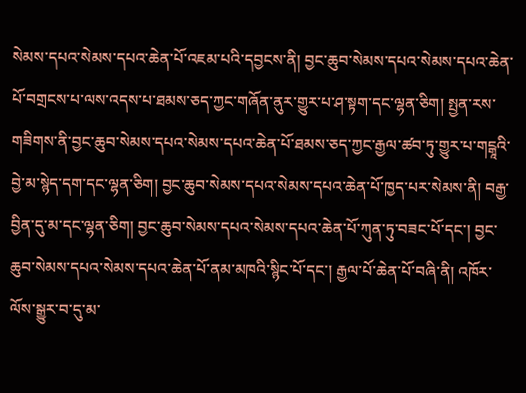སེམས་དཔའ་སེམས་དཔའ་ཆེན་པོ་འཇམ་པའི་དབྱངས་ནི། བྱང་ཆུབ་སེམས་དཔའ་སེམས་དཔའ་ཆེན་པོ་བགྲངས་པ་ལས་འདས་པ་ཐམས་ཅད་ཀྱང་གཞོན་ནུར་གྱུར་པ་ཤ་སྟག་དང་ལྷན་ཅིག། སྤྱན་རས་གཟིགས་ནི་བྱང་ཆུབ་སེམས་དཔའ་སེམས་དཔའ་ཆེན་པོ་ཐམས་ཅད་ཀྱང་རྒྱལ་ཚབ་ཏུ་གྱུར་པ་གངྒཱའི་བྱེ་མ་སྙེད་དག་དང་ལྷན་ཅིག། བྱང་ཆུབ་སེམས་དཔའ་སེམས་དཔའ་ཆེན་པོ་ཁྱད་པར་སེམས་ནི། བརྒྱ་བྱིན་དུ་མ་དང་ལྷན་ཅིག། བྱང་ཆུབ་སེམས་དཔའ་སེམས་དཔའ་ཆེན་པོ་ཀུན་ཏུ་བཟང་པོ་དང་། བྱང་ཆུབ་སེམས་དཔའ་སེམས་དཔའ་ཆེན་པོ་ནམ་མཁའི་སྙིང་པོ་དང་། རྒྱལ་པོ་ཆེན་པོ་བཞི་ནི། འཁོར་ལོས་སྒྱུར་བ་དུ་མ་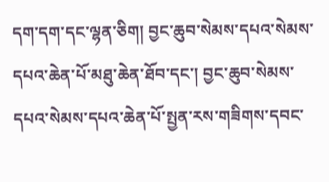དག་དག་དང་ལྷན་ཅིག། བྱང་ཆུབ་སེམས་དཔའ་སེམས་དཔའ་ཆེན་པོ་མཐུ་ཆེན་ཐོབ་དང་། བྱང་ཆུབ་སེམས་དཔའ་སེམས་དཔའ་ཆེན་པོ་སྤྱན་རས་གཟིགས་དབང་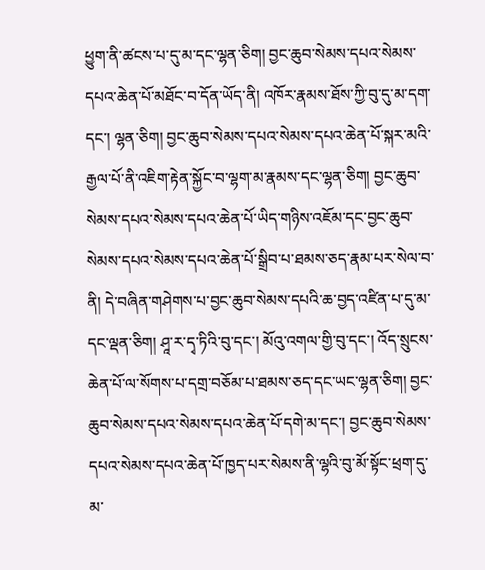ཕྱུག་ནི་ཚངས་པ་དུ་མ་དང་ལྷན་ཅིག། བྱང་ཆུབ་སེམས་དཔའ་སེམས་དཔའ་ཆེན་པོ་མཐོང་བ་དོན་ཡོད་ནི། འཁོར་རྣམས་ཐོས་ཀྱི་བུ་དུ་མ་དག་དང་། ལྷན་ཅིག། བྱང་ཆུབ་སེམས་དཔའ་སེམས་དཔའ་ཆེན་པོ་སྐར་མའི་རྒྱལ་པོ་ནི་འཇིག་རྟེན་སྐྱོང་བ་ལྷག་མ་རྣམས་དང་ལྷན་ཅིག། བྱང་ཆུབ་སེམས་དཔའ་སེམས་དཔའ་ཆེན་པོ་ཡིད་གཉིས་འཇོམ་དང་བྱང་ཆུབ་སེམས་དཔའ་སེམས་དཔའ་ཆེན་པོ་སྒྲིབ་པ་ཐམས་ཅད་རྣམ་པར་སེལ་བ་ནི། དེ་བཞིན་གཤེགས་པ་བྱང་ཆུབ་སེམས་དཔའི་ཆ་བྱད་འཛིན་པ་དུ་མ་དང་ལྡན་ཅིག། ཤཱ་ར་དྭ་ཏིའི་བུ་དང་། མོའུ་འགལ་གྱི་བུ་དང་། འོད་སྲུངས་ཆེན་པོ་ལ་སོགས་པ་དགྲ་བཅོམ་པ་ཐམས་ཅད་དང་ཡང་ལྷན་ཅིག། བྱང་ཆུབ་སེམས་དཔའ་སེམས་དཔའ་ཆེན་པོ་དགེ་མ་དང་། བྱང་ཆུབ་སེམས་དཔའ་སེམས་དཔའ་ཆེན་པོ་ཁྱད་པར་སེམས་ནི་ལྷའི་བུ་མོ་སྟོང་ཕྲག་དུ་མ་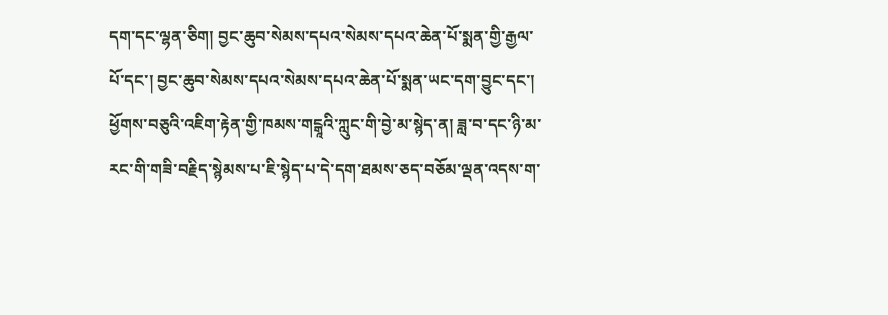དག་དང་ལྷན་ཅིག། བྱང་ཆུབ་སེམས་དཔའ་སེམས་དཔའ་ཆེན་པོ་སྨན་གྱི་རྒྱལ་པོ་དང་། བྱང་ཆུབ་སེམས་དཔའ་སེམས་དཔའ་ཆེན་པོ་སྨན་ཡང་དག་བྱུང་དང་། ཕྱོགས་བཅུའི་འཇིག་རྟེན་གྱི་ཁམས་གངྒཱའི་ཀླུང་གི་བྱེ་མ་སྙེད་ན། ཟླ་བ་དང་ཉི་མ་རང་གི་གཟི་བརྗིད་སྙེམས་པ་ཇི་སྙེད་པ་དེ་དག་ཐམས་ཅད་བཅོམ་ལྡན་འདས་ག་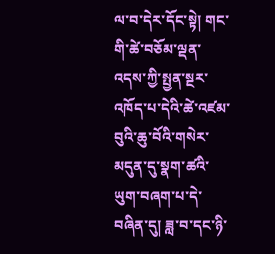ལ་བ་དེར་དོང་སྟེ། གང་གི་ཚེ་བཅོམ་ལྡན་འདས་ཀྱི་སྤྱན་སྔར་འཁོད་པ་དེའི་ཚེ་འཛམ་བུའི་ཆུ་བོའི་གསེར་མདུན་དུ་སྣག་ཚའི་ཡུག་བཞག་པ་དེ་བཞིན་དུ། ཟླ་བ་དང་ཉི་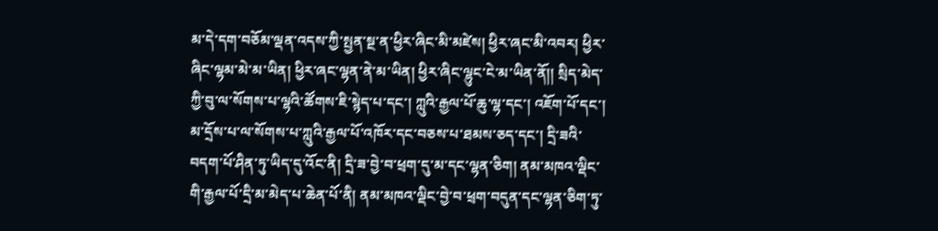མ་དེ་དག་བཅོམ་ལྡན་འདས་ཀྱི་སྤྱན་སྔ་ན་ཕྱིར་ཞིང་མི་མཛེས། ཕྱིར་ཞང་མི་འབར། ཕྱིར་ཞིང་ལྷམ་མེ་མ་ཡིན། ཕྱིར་ཞང་ལྷན་ནེ་མ་ཡིན། ཕྱིར་ཞིང་ལྷུང་ངེ་མ་ཡིན་ནོ།། སྲིད་མེད་ཀྱི་བུ་ལ་སོགས་པ་ལྷའི་ཚོགས་ཇི་སྙེད་པ་དང་། ཀླུའི་རྒྱལ་པོ་ཆུ་ལྷ་དང་། འཇོག་པོ་དང་། མ་དྲོས་པ་ལ་སོགས་པ་ཀླུའི་རྒྱལ་པོ་འཁོར་དང་བཅས་པ་ཐམས་ཅད་དང་། དྲི་ཟའི་བདག་པོ་ཤིན་ཏུ་ཡིད་དུ་འོང་ནི། དྲི་ཟ་བྱེ་བ་ཕྲག་དུ་མ་དང་ལྷན་ཅིག། ནམ་མཁའ་ལྡིང་གི་རྒྱལ་པོ་དྲི་མ་མེད་པ་ཆེན་པོ་ནི། ནམ་མཁའ་ལྡིང་བྱེ་བ་ཕྲག་བདུན་དང་ལྷན་ཅིག་ཏུ་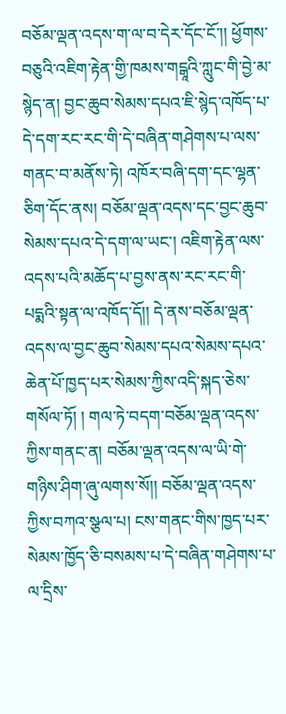བཅོམ་ལྡན་འདས་ག་ལ་བ་དེར་དོང་ངོ་།། ཕྱོགས་བཅུའི་འཇིག་རྟེན་གྱི་ཁམས་གངྒཱའི་ཀླུང་གི་བྱེ་མ་སྙེད་ན། བྱང་ཆུབ་སེམས་དཔའ་ཇི་སྙེད་འཁོད་པ་དེ་དག་རང་རང་གི་དེ་བཞིན་གཤེགས་པ་ལས་གནང་བ་མནོས་ཏེ། འཁོར་བཞི་དག་དང་ལྷན་ཅིག་དོང་ནས། བཅོམ་ལྡན་འདས་དང་བྱང་ཆུབ་སེམས་དཔའ་དེ་དག་ལ་ཡང་། འཇིག་རྟེན་ལས་འདས་པའི་མཆོད་པ་བྱས་ནས་རང་རང་གི་པདྨའི་སྟན་ལ་འཁོད་དོ།། དེ་ནས་བཅོམ་ལྡན་འདས་ལ་བྱང་ཆུབ་སེམས་དཔའ་སེམས་དཔའ་ཆེན་པོ་ཁྱད་པར་སེམས་ཀྱིས་འདི་སྐད་ཅེས་གསོལ་ཏོ། ། གལ་ཏེ་བདག་བཅོམ་ལྡན་འདས་ཀྱིས་གནང་ན། བཅོམ་ལྡན་འདས་ལ་ཡི་གེ་གཉིས་ཤིག་ཞུ་ལགས་སོ།། བཅོམ་ལྡན་འདས་ཀྱིས་བཀའ་སྩལ་པ། ངས་གནང་གིས་ཁྱད་པར་སེམས་ཁྱོད་ཅི་བསམས་པ་དེ་བཞིན་གཤེགས་པ་ལ་དྲིས་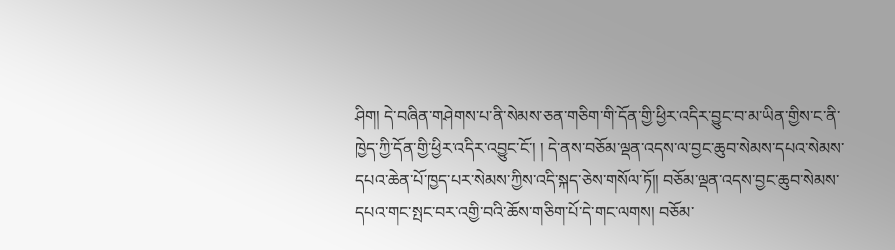ཤིག། དེ་བཞིན་གཤེགས་པ་ནི་སེམས་ཅན་གཅིག་གི་དོན་གྱི་ཕྱིར་འདིར་བྱུང་བ་མ་ཡིན་གྱིས་ང་ནི་ཁྱེད་ཀྱི་དོན་གྱི་ཕྱིར་འདིར་འབྱུང་ངོ་། ། དེ་ནས་བཅོམ་ལྡན་འདས་ལ་བྱང་ཆུབ་སེམས་དཔའ་སེམས་དཔའ་ཆེན་པོ་ཁྱད་པར་སེམས་ཀྱིས་འདི་སྐད་ཅེས་གསོལ་ཏོ།། བཅོམ་ལྡན་འདས་བྱང་ཆུབ་སེམས་དཔའ་གང་སྤང་བར་འགྱི་བའི་ཆོས་གཅིག་པོ་དེ་གང་ལགས། བཅོམ་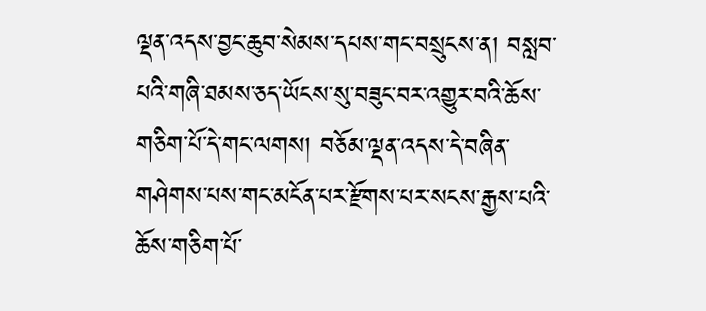ལྡན་འདས་བྱང་ཆུབ་སེམས་དཔས་གང་བསྲུངས་ན། བསླབ་པའི་གཞི་ཐམས་ཅད་ཡོངས་སུ་བཟུང་བར་འགྱུར་བའི་ཆོས་གཅིག་པོ་དེ་གང་ལགས། བཅོམ་ལྡན་འདས་དེ་བཞིན་གཤེགས་པས་གང་མངོན་པར་རྫོགས་པར་སངས་རྒྱས་པའི་ཆོས་གཅིག་པོ་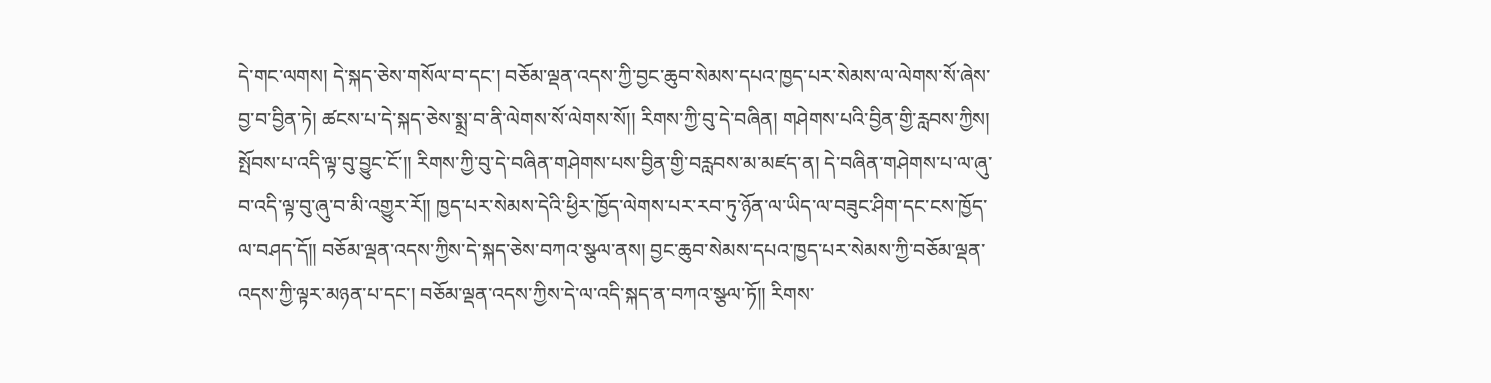དེ་གང་ལགས། དེ་སྐད་ཅེས་གསོལ་བ་དང་། བཅོམ་ལྡན་འདས་ཀྱི་བྱང་ཆུབ་སེམས་དཔའ་ཁྱད་པར་སེམས་ལ་ལེགས་སོ་ཞེས་བྱ་བ་བྱིན་ཏེ། ཚངས་པ་དེ་སྐད་ཅེས་སྨྲ་བ་ནི་ལེགས་སོ་ལེགས་སོ།། རིགས་ཀྱི་བུ་དེ་བཞིན། གཤེགས་པའི་བྱིན་གྱི་རླབས་ཀྱིས། སྤོབས་པ་འདི་ལྟ་བུ་བྱུང་ངོ་།། རིགས་ཀྱི་བུ་དེ་བཞིན་གཤེགས་པས་བྱིན་གྱི་བརླབས་མ་མཛད་ན། དེ་བཞིན་གཤེགས་པ་ལ་ཞུ་བ་འདི་ལྟ་བུ་ཞུ་བ་མི་འགྱུར་རོ།། ཁྱད་པར་སེམས་དེའི་ཕྱིར་ཁྱོད་ལེགས་པར་རབ་ཏུ་ཉོན་ལ་ཡིད་ལ་བཟུང་ཤིག་དང་ངས་ཁྱོད་ལ་བཤད་དོ།། བཅོམ་ལྡན་འདས་ཀྱིས་དེ་སྐད་ཅེས་བཀའ་སྩལ་ནས། བྱང་ཆུབ་སེམས་དཔའ་ཁྱད་པར་སེམས་ཀྱི་བཅོམ་ལྡན་འདས་ཀྱི་ལྟར་མཉན་པ་དང་། བཅོམ་ལྡན་འདས་ཀྱིས་དེ་ལ་འདི་སྐད་ན་བཀའ་སྩལ་ཏོ།། རིགས་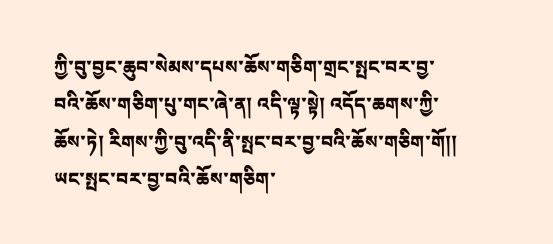ཀྱི་བུ་བྱང་ཆུབ་སེམས་དཔས་ཆོས་གཅིག་གྲང་སྤང་བར་བྱ་བའི་ཆོས་གཅིག་པུ་གང་ཞེ་ན། འདི་ལྟ་སྟེ། འདོད་ཆགས་ཀྱི་ཆོས་ཏེ། རིགས་ཀྱི་བུ་འདི་ནི་སྤང་བར་བྱ་བའི་ཆོས་གཅིག་གོ།། ཡང་སྤང་བར་བྱ་བའི་ཆོས་གཅིག་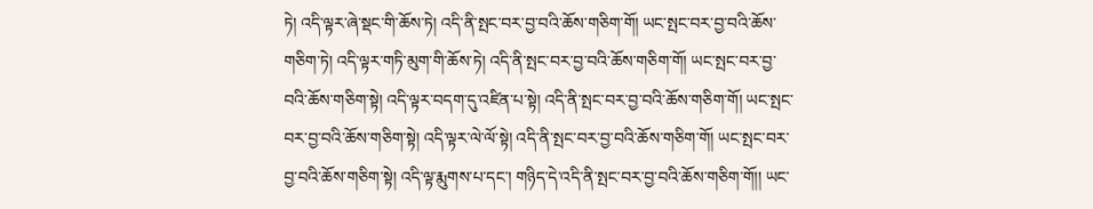ཏེ། འདི་ལྟར་ཞེ་སྡང་གི་ཆོས་ཏེ། འདི་ནི་སྤང་བར་བྱ་བའི་ཆོས་གཅིག་གོ། ཡང་སྤང་བར་བྱ་བའི་ཆོས་གཅིག་ཏེ། འདི་ལྟར་གཏི་མུག་གི་ཆོས་ཏེ། འདི་ནི་སྤང་བར་བྱ་བའི་ཆོས་གཅིག་གོ། ཡང་སྤང་བར་བྱ་བའི་ཆོས་གཅིག་སྟེ། འདི་ལྟར་བདག་དུ་འཛིན་པ་སྟེ། འདི་ནི་སྤང་བར་བྱ་བའི་ཆོས་གཅིག་གོ། ཡང་སྤང་བར་བྱ་བའི་ཆོས་གཅིག་སྟེ། འདི་ལྟར་ལེ་ལོ་སྟེ། འདི་ནི་སྤང་བར་བྱ་བའི་ཆོས་གཅིག་གོ། ཡང་སྤང་བར་བྱ་བའི་ཆོས་གཅིག་སྟེ། འདི་ལྟ་རྨུགས་པ་དང་། གཉིད་དེ་འདི་ནི་སྤང་བར་བྱ་བའི་ཆོས་གཅིག་གོ།། ཡང་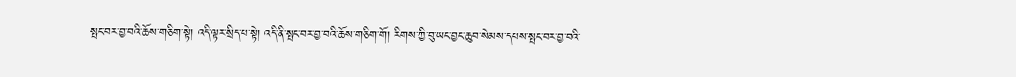སྤང་བར་བྱ་བའི་ཆོས་གཅིག་སྟེ། འདི་ལྟར་སྲིད་པ་སྟེ། འདི་ནི་སྤང་བར་བྱ་བའི་ཆོས་གཅིག་གོ། རིགས་ཀྱི་བུ་ཡང་བྱང་ཆུབ་སེམས་དཔས་སྤང་བར་བྱ་བའི་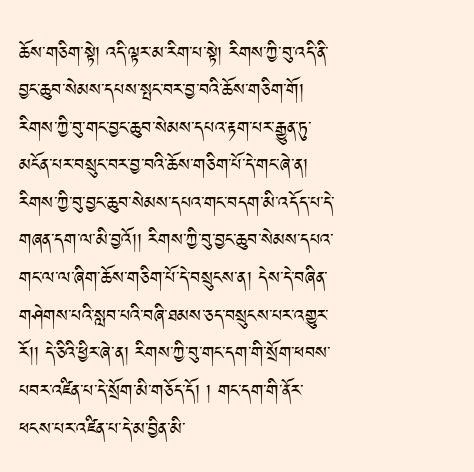ཆོས་གཅིག་སྟེ། འདི་ལྟར་མ་རིག་པ་སྟེ། རིགས་ཀྱི་བུ་འདི་ནི་བྱང་ཆུབ་སེམས་དཔས་སྤང་བར་བྱ་བའི་ཆོས་གཅིག་གོ། རིགས་ཀྱི་བུ་གང་བྱང་ཆུབ་སེམས་དཔའ་རྟག་པར་རྒྱུན་ཏུ་མངོན་པར་བསྲུང་བར་བྱ་བའི་ཆོས་གཅིག་པོ་དེ་གང་ཞེ་ན། རིགས་ཀྱི་བུ་བྱང་ཆུབ་སེམས་དཔའ་གང་བདག་མི་འདོད་པ་དེ་གཞན་དག་ལ་མི་བྱའོ།། རིགས་ཀྱི་བུ་བྱང་ཆུབ་སེམས་དཔའ་གང་ལ་ལ་ཞིག་ཆོས་གཅིག་པོ་དེ་བསྲུངས་ན། དེས་དེ་བཞིན་གཤེགས་པའི་སླབ་པའི་བཞི་ཐམས་ཅད་བསྲུངས་པར་འགྱུར་རོ།། དེ་ཅིའི་ཕྱིར་ཞེ་ན། རིགས་ཀྱི་བུ་གང་དག་གི་སྲོག་ཕབས་པབར་འཛིན་པ་དེ་སྲོག་མི་གཅོད་དོ། ། གང་དག་གི་ནོར་ཕངས་པར་འཛིན་པ་དེ་མ་བྱིན་མི་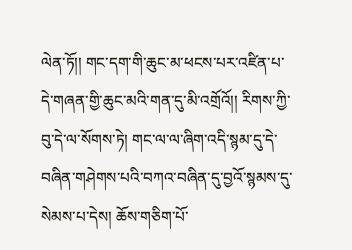ལེན་ཏོ།། གང་དག་གི་ཆུང་མ་ཕངས་པར་འཛིན་པ་དེ་གཞན་གྱི་ཆུང་མའི་གན་དུ་མི་འགྲོའོ།། རིགས་ཀྱི་བུ་དེ་ལ་སོགས་ཏེ། གང་ལ་ལ་ཞིག་འདི་སྙམ་དུ་དེ་བཞིན་གཤེགས་པའི་བཀའ་བཞིན་དུ་བྱའོ་སྙམས་དུ་སེམས་པ་དེས། ཆོས་གཅིག་པོ་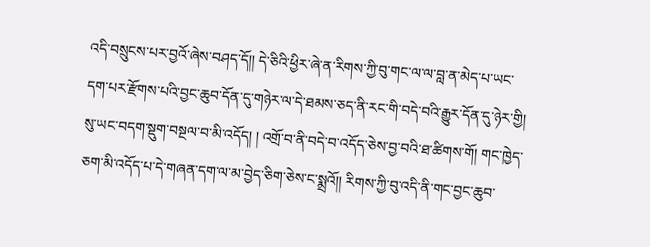འདི་བསྲུངས་པར་བྱའོ་ཞེས་བཤད་དོ།། དེ་ཅིའི་ཕྱིར་ཞེ་ན་རིགས་ཀྱི་བུ་གང་ལ་ལ་བླ་ན་མེད་པ་ཡང་དག་པར་རྫོགས་པའི་བྱང་ཆུབ་དོན་དུ་གཉེར་ལ་དེ་ཐམས་ཅད་ནི་རང་གི་བདེ་བའི་རྒྱུར་དོན་དུ་ཉེར་གྱི། སུ་ཡང་བདག་སྡུག་བསྔལ་བ་མི་འདོད། ། འགྲོ་བ་ནི་བདེ་བ་འདོད་ཅེས་བྱ་བའི་ཐ་ཚིགས་གོ། གང་ཁྱེད་ཅག་མི་འདོད་པ་དེ་གཞན་དག་ལ་མ་བྱེད་ཅིག་ཅེས་ང་སྨྲའོ།། རིགས་ཀྱི་བུ་འདི་ནི་གང་བྱང་ཆུབ་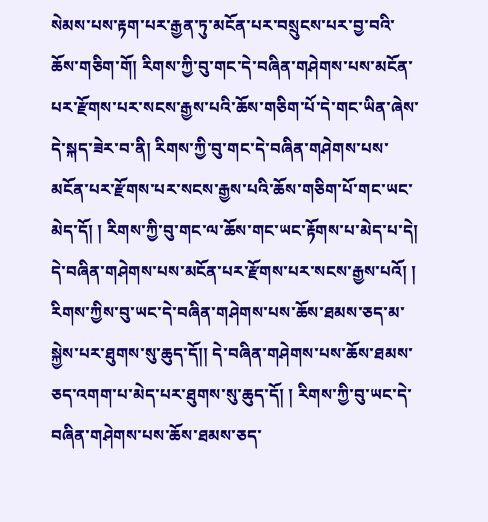སེམས་པས་རྟག་པར་རྒྱན་ཏུ་མངོན་པར་བསྲུངས་པར་བྱ་བའི་ཆོས་གཅིག་གོ། རིགས་ཀྱི་བུ་གང་དེ་བཞིན་གཤེགས་པས་མངོན་པར་རྫོགས་པར་སངས་རྒྱས་པའི་ཆོས་གཅིག་པོ་དེ་གང་ཡིན་ཞེས་དེ་སྐད་ཟེར་བ་ནི། རིགས་ཀྱི་བུ་གང་དེ་བཞིན་གཤེགས་པས་མངོན་པར་རྫོགས་པར་སངས་རྒྱས་པའི་ཆོས་གཅིག་པོ་གང་ཡང་མེད་དོ། ། རིགས་ཀྱི་བུ་གང་ལ་ཆོས་གང་ཡང་རྟོགས་པ་མེད་པ་དེ། དེ་བཞིན་གཤེགས་པས་མངོན་པར་རྫོགས་པར་སངས་རྒྱས་པའོ། ། རིགས་ཀྱིས་བུ་ཡང་དེ་བཞིན་གཤེགས་པས་ཆོས་ཐམས་ཅད་མ་སྐྱེས་པར་ཐུགས་སུ་ཆུད་དོ།། དེ་བཞིན་གཤེགས་པས་ཆོས་ཐམས་ཅད་འགག་པ་མེད་པར་ཐུགས་སུ་ཆུད་དོ། ། རིགས་ཀྱི་བུ་ཡང་དེ་བཞིན་གཤེགས་པས་ཆོས་ཐམས་ཅད་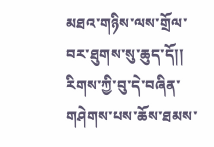མཐའ་གཉིས་ལས་གྲོལ་བར་ཐུགས་སུ་ཆུད་དོ།། རིགས་ཀྱི་བུ་དེ་བཞིན་གཤེགས་པས་ཆོས་ཐམས་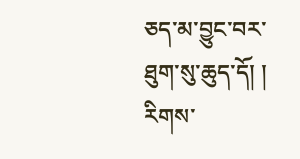ཅད་མ་བྱུང་བར་ཐུག་སུ་ཆུད་དོ། ། རིགས་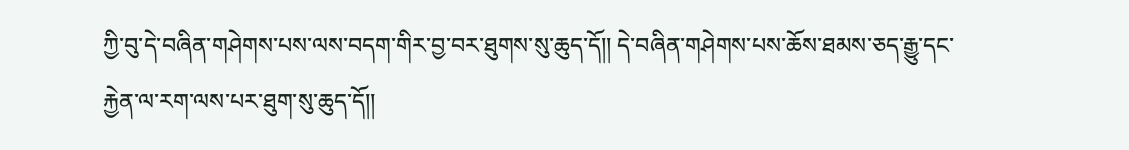ཀྱི་བུ་དེ་བཞིན་གཤེགས་པས་ལས་བདག་གིར་བྱ་བར་ཐུགས་སུ་ཆུད་དོ།། དེ་བཞིན་གཤེགས་པས་ཆོས་ཐམས་ཅད་རྒྱུ་དང་རྐྱེན་ལ་རག་ལས་པར་ཐུག་སུ་ཆུད་དོ།།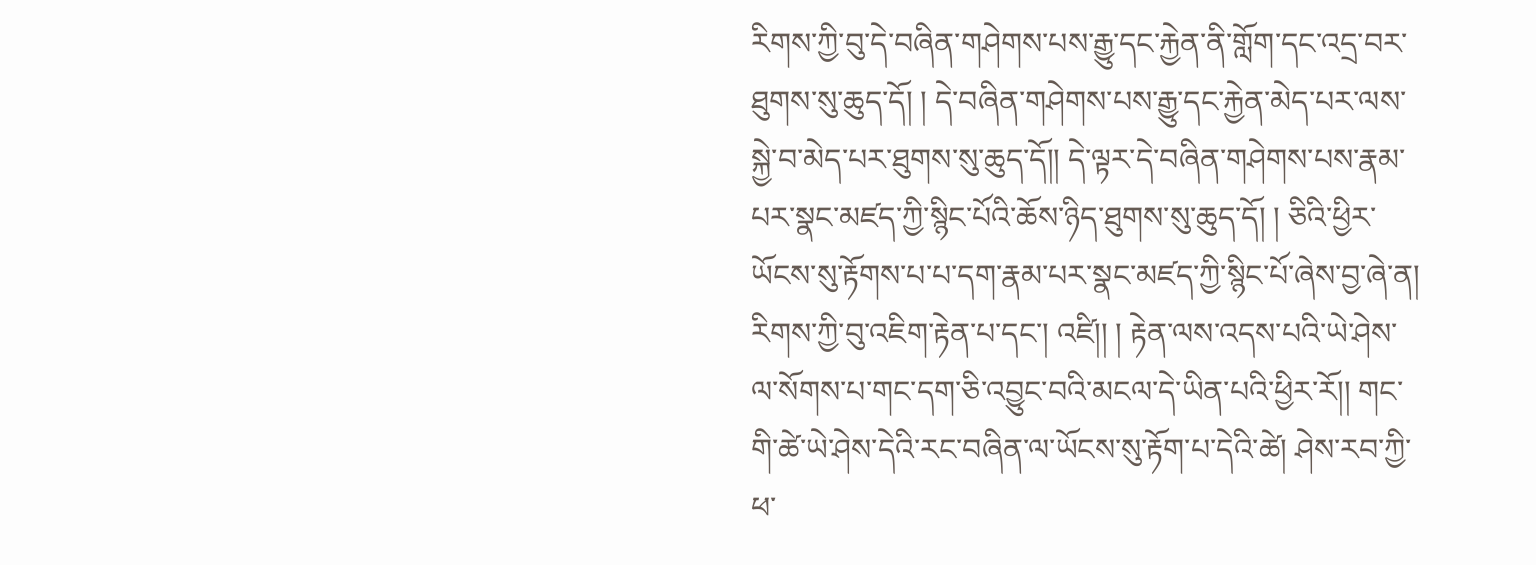རིགས་ཀྱི་བུ་དེ་བཞིན་གཤེགས་པས་རྒྱུ་དང་རྐྱེན་ནི་གློག་དང་འདྲ་བར་ཐུགས་སུ་ཆུད་དོ། ། དེ་བཞིན་གཤེགས་པས་རྒྱུ་དང་རྐྱེན་མེད་པར་ལས་སྐྱེ་བ་མེད་པར་ཐུགས་སུ་ཆུད་དོ།། དེ་ལྟར་དེ་བཞིན་གཤེགས་པས་རྣམ་པར་སྣང་མཛད་ཀྱི་སྙིང་པོའི་ཆོས་ཉིད་ཐུགས་སུ་ཆུད་དོ། ། ཅིའི་ཕྱིར་ཡོངས་སུ་རྟོགས་པ་པ་དག་རྣམ་པར་སྣང་མཛད་ཀྱི་སྙིང་པོ་ཞེས་བྱ་ཞེ་ན། རིགས་ཀྱི་བུ་འཇིག་རྟེན་པ་དང་། འཛི།། ། རྟེན་ལས་འདས་པའི་ཡེ་ཤེས་ལ་སོགས་པ་གང་དག་ཅི་འབྱུང་བའི་མངལ་དེ་ཡིན་པའི་ཕྱིར་རོ།། གང་གི་ཚེ་ཡེ་ཤེས་དེའི་རང་བཞིན་ལ་ཡོངས་སུ་རྟོག་པ་དེའི་ཚེ། ཤེས་རབ་ཀྱི་ཕ་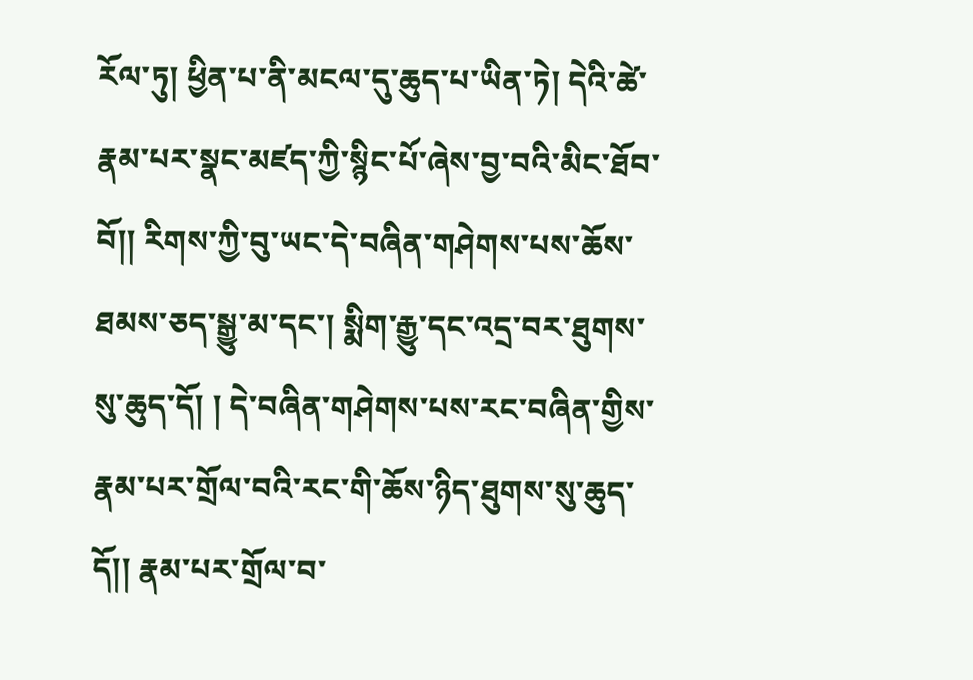རོལ་ཏུ། ཕྱིན་པ་ནི་མངལ་དུ་ཆུད་པ་ཡིན་ཏེ། དེའི་ཚེ་རྣམ་པར་སྣང་མཛད་ཀྱི་སྙིང་པོ་ཞེས་བྱ་བའི་མིང་ཐོབ་བོ།། རིགས་ཀྱི་བུ་ཡང་དེ་བཞིན་གཤེགས་པས་ཆོས་ཐམས་ཅད་སྒྱུ་མ་དང་། སྨིག་རྒྱུ་དང་འདྲ་བར་ཐུགས་སུ་ཆུད་དོ། ། དེ་བཞིན་གཤེགས་པས་རང་བཞིན་གྱིས་རྣམ་པར་གྲོལ་བའི་རང་གི་ཆོས་ཉིད་ཐུགས་སུ་ཆུད་དོ།། རྣམ་པར་གྲོལ་བ་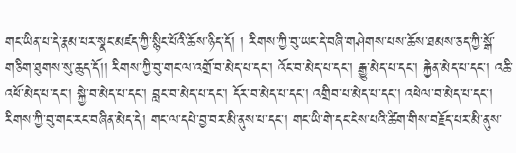གང་ཡིན་པ་དེ་རྣམ་པར་སྣང་མཛད་ཀྱི་སྙིང་པོའི་ཆོས་ཉིད་དོ། ། རིགས་ཀྱི་བུ་ཡང་དེ་བཞི་གཤེགས་པས་ཆོས་ཐམས་ཅད་ཀྱི་སྒོ་གཅིག་ཐུགས་སུ་ཆུད་དོ།། རིགས་ཀྱི་བུ་གང་ལ་འགྲོ་བ་མེད་པ་དང་། འོང་བ་མེད་པ་དང་། རྒྱུ་མེད་པ་དང་། རྐྱེན་མེད་པ་དང་། འཆི་འཕོ་མེད་པ་དང་། སྐྱེ་བ་མེད་པ་དང་། བླང་བ་མེད་པ་དང་། དོར་བ་མེད་པ་དང་། འགྲིབ་པ་མེད་པ་དང་། འཕེལ་བ་མེད་པ་དང་། རིགས་ཀྱི་བུ་གང་རང་བཞིན་མེད་དེ། གང་ལ་དཔེ་བྱ་བར་མི་ནུས་པ་དང་། གང་ཡི་གེ་དང་ངེས་པའི་ཚིག་གིས་བརྗོད་པར་མི་ནུས་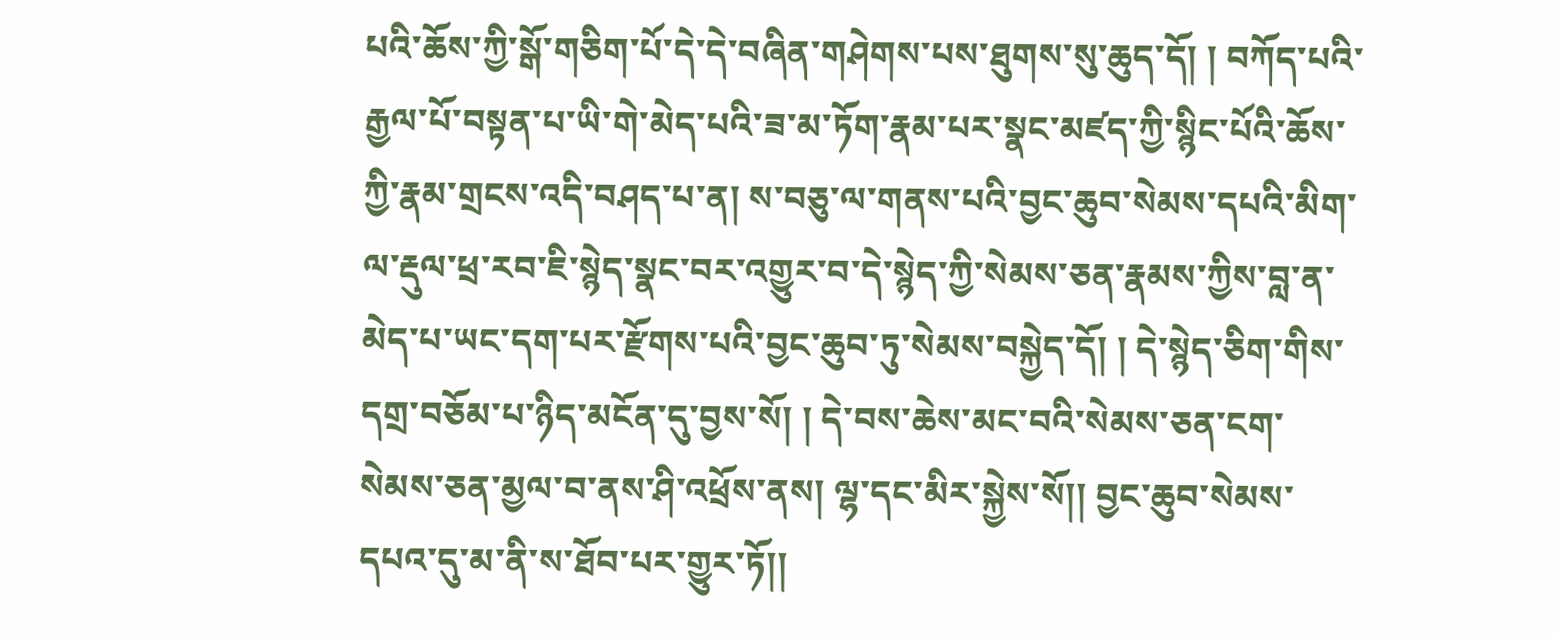པའི་ཆོས་ཀྱི་སྒོ་གཅིག་པོ་དེ་དེ་བཞིན་གཤེགས་པས་ཐུགས་སུ་ཆུད་དོ། ། བཀོད་པའི་རྒྱལ་པོ་བསྟན་པ་ཡི་གེ་མེད་པའི་ཟ་མ་ཏོག་རྣམ་པར་སྣང་མཛད་ཀྱི་སྙིང་པོའི་ཆོས་ཀྱི་རྣམ་གྲངས་འདི་བཤད་པ་ན། ས་བཅུ་ལ་གནས་པའི་བྱང་ཆུབ་སེམས་དཔའི་མིག་ལ་རྡུལ་ཕྲ་རབ་ཇི་སྙེད་སྣང་བར་འགྱུར་བ་དེ་སྙེད་ཀྱི་སེམས་ཅན་རྣམས་ཀྱིས་བླ་ན་མེད་པ་ཡང་དག་པར་རྫོགས་པའི་བྱང་ཆུབ་ཏུ་སེམས་བསྐྱེད་དོ། ། དེ་སྙེད་ཅིག་གིས་དགྲ་བཅོམ་པ་ཉིད་མངོན་དུ་བྱས་སོ། ། དེ་བས་ཆེས་མང་བའི་སེམས་ཅན་ངག་སེམས་ཅན་མྱལ་བ་ནས་ཤི་འཕྲོས་ནས། ལྷ་དང་མིར་སྐྱེས་སོ།། བྱང་ཆུབ་སེམས་དཔའ་དུ་མ་ནི་ས་ཐོབ་པར་གྱུར་ཏོ།།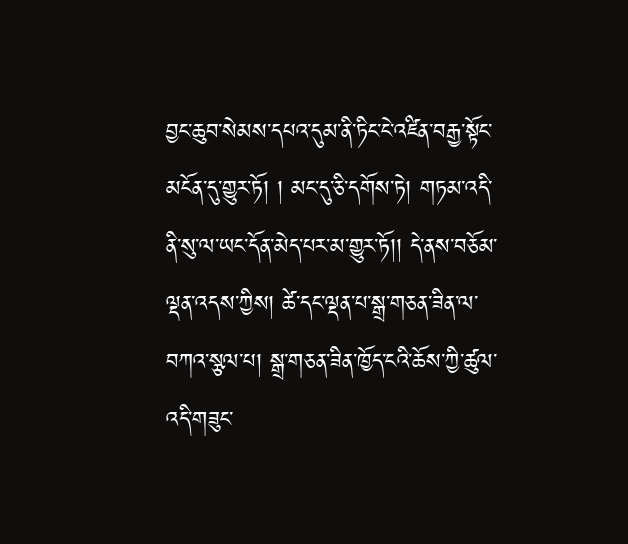བྱང་ཆུབ་སེམས་དཔའ་དུམ་ནི་ཏིང་ངེ་འཛིན་བརྒྱ་སྟོང་མངོན་དུ་གྱུར་ཏོ། ། མང་དུ་ཅི་དགོས་ཏེ། གཏམ་འདི་ནི་སུ་ལ་ཡང་དོན་མེད་པར་མ་གྱུར་ཏོ།། དེ་ནས་བཅོམ་ལྡན་འདས་ཀྱིས། ཚེ་དང་ལྡན་པ་སྒྲ་གཅན་ཟིན་ལ་བཀའ་སྩལ་པ། སྒྲ་གཅན་ཟིན་ཁྱོད་ངའི་ཆོས་ཀྱི་ཚུལ་འདི་གཟུང་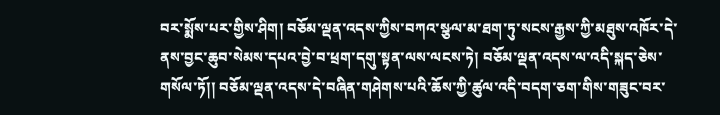བར་སྨོས་པར་གྱིས་ཤིག། བཅོམ་ལྡན་འདས་ཀྱིས་བཀའ་སྩལ་མ་ཐག་ཏུ་སངས་རྒྱས་ཀྱི་མཐུས་འཁོར་དེ་ནས་བྱང་ཆུབ་སེམས་དཔའ་བྱེ་བ་ཕྲག་དགུ་སྟན་ལས་ལངས་ཏེ། བཅོམ་ལྡན་འདས་ལ་འདི་སྐད་ཅེས་གསོལ་ཏོ།། བཅོམ་ལྡན་འདས་དེ་བཞིན་གཤེགས་པའི་ཆོས་ཀྱི་ཚུལ་འདི་བདག་ཅག་གིས་གཟུང་བར་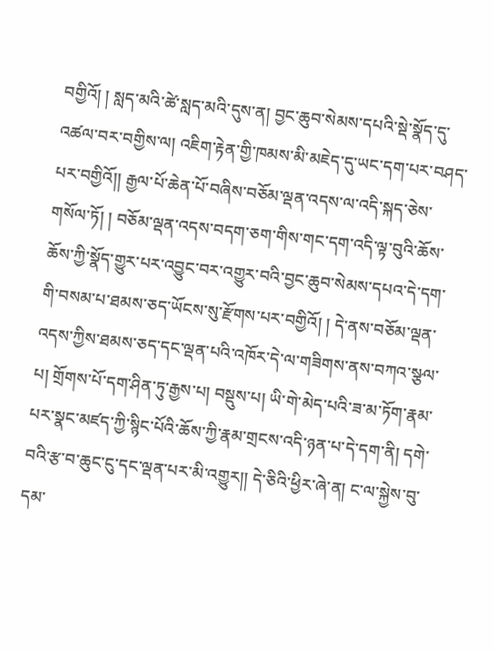བགྱིའོ། ། སླད་མའི་ཚེ་སླད་མའི་དུས་ན། བྱང་ཆུབ་སེམས་དཔའི་སྡེ་སྣོད་དུ་འཚལ་བར་བགྱིས་ལ། འཇིག་རྟེན་གྱི་ཁམས་མི་མཇེད་དུ་ཡང་དག་པར་བཤད་པར་བགྱིའོ།། རྒྱལ་པོ་ཆེན་པོ་བཞིས་བཅོམ་ལྡན་འདས་ལ་འདི་སྐད་ཅེས་གསོལ་ཏོ། ། བཅོམ་ལྡན་འདས་བདག་ཅག་གིས་གང་དག་འདི་ལྟ་བུའི་ཆོས་ཆོས་ཀྱི་སྣོད་གྱུར་པར་འབྱུང་བར་འགྱུར་བའི་བྱང་ཆུབ་སེམས་དཔའ་དེ་དག་གི་བསམ་པ་ཐམས་ཅད་ཡོངས་སུ་རྫོགས་པར་བགྱིའོ། ། དེ་ནས་བཅོམ་ལྡན་འདས་ཀྱིས་ཐམས་ཅད་དང་ལྡན་པའི་འཁོར་དེ་ལ་གཟིགས་ནས་བཀའ་སྩལ་པ། གྲོགས་པོ་དག་ཤིན་ཏུ་རྒྱས་པ། བསྡུས་པ། ཡི་གེ་མེད་པའི་ཟ་མ་ཏོག་རྣམ་པར་སྣང་མཛད་ཀྱི་སྙིང་པོའི་ཆོས་ཀྱི་རྣམ་གྲངས་འདི་ཉན་པ་དེ་དག་ནི། དགེ་བའི་རྩ་བ་ཆུང་ངུ་དང་ལྡན་པར་མི་འགྱུར།། དེ་ཅིའི་ཕྱིར་ཞེ་ན། ང་ལ་སྐྱེས་བུ་དམ་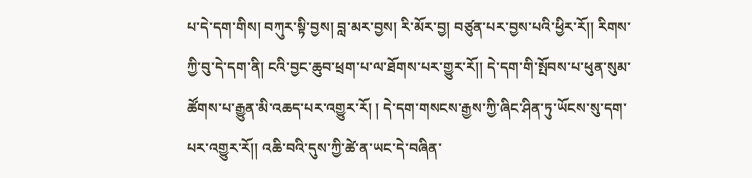པ་དེ་དག་གིས། བཀུར་སྟི་བྱས། བླ་མར་བྱས། རི་མོར་བྱ། བཙུན་པར་བྱས་པའི་ཕྱིར་རོ།། རིགས་ཀྱི་བུ་དེ་དག་ནི། ངའི་བྱང་ཆུབ་ཕྲག་པ་ལ་ཐོགས་པར་གྱུར་རོ།། དེ་དག་གི་སྤོབས་པ་ཕུན་སུམ་ཚོགས་པ་རྒྱུན་མི་འཆད་པར་འགྱུར་རོ། ། དེ་དག་གསངས་རྒྱས་ཀྱི་ཞིང་ཤིན་ཏུ་ཡོངས་སུ་དག་པར་འགྱུར་རོ།། འཆི་བའི་དུས་ཀྱི་ཚེ་ན་ཡང་དེ་བཞིན་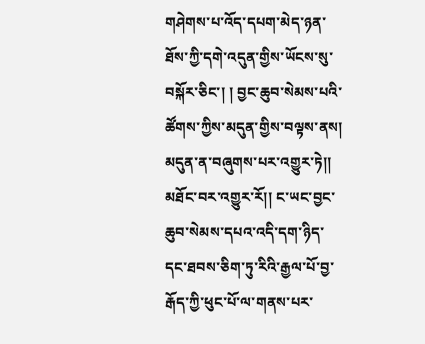གཤེགས་པ་འོད་དཔག་མེད་ཉན་ཐོས་ཀྱི་དགེ་འདུན་གྱིས་ཡོངས་སུ་བསྐོར་ཅིང་། ། བྱང་ཆུབ་སེམས་པའི་ཚོགས་ཀྱིས་མདུན་གྱིས་བལྟས་ནས། མདུན་ན་བཞུགས་པར་འགྱུར་ཏེ།། མཐོང་བར་འགྱུར་རོ།། ང་ཡང་བྱང་ཆུབ་སེམས་དཔའ་འདི་དག་ཉིད་དང་ཐབས་ཅིག་ཏུ་རིའི་རྒྱལ་པོ་བྱ་རྒོད་ཀྱི་ཕུང་པོ་ལ་གནས་པར་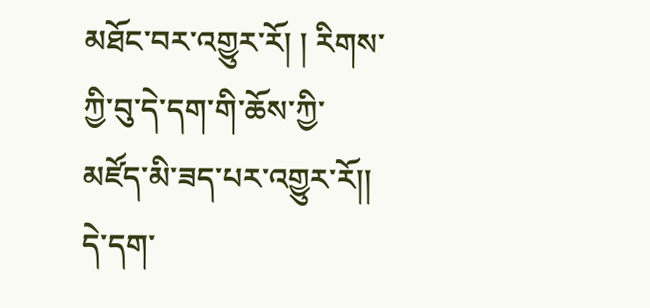མཐོང་བར་འགྱུར་རོ། ། རིགས་ཀྱི་བུ་དེ་དག་གི་ཆོས་ཀྱི་མཛོད་མི་ཟད་པར་འགྱུར་རོ།། དེ་དག་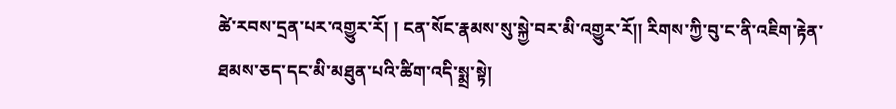ཚེ་རབས་དྲན་པར་འགྱུར་རོ། ། ངན་སོང་རྣམས་སུ་སྐྱེ་བར་མི་འགྱུར་རོ།། རིགས་ཀྱི་བུ་ང་ནི་འཇིག་རྟེན་ཐམས་ཅད་དང་མི་མཐུན་པའི་ཚིག་འདི་སྨྲ་སྟེ།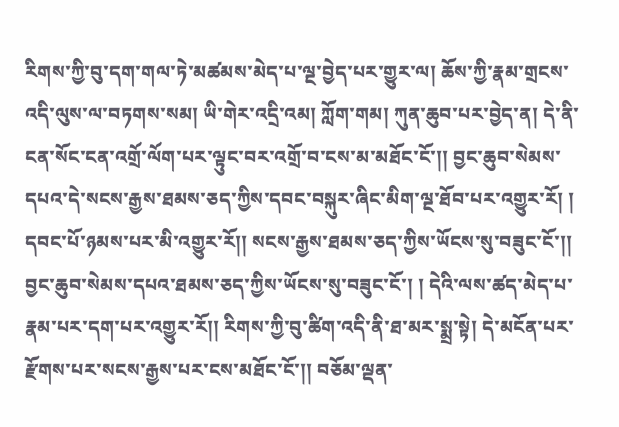རིགས་ཀྱི་བུ་དག་གལ་ཏེ་མཚམས་མེད་པ་ལྔ་བྱེད་པར་གྱུར་ལ། ཆོས་ཀྱི་རྣམ་གྲངས་འདི་ལུས་ལ་བཏགས་སམ། ཡི་གེར་འདྲི་འམ། ཀློག་གམ། ཀུན་ཆུབ་པར་བྱེད་ན། དེ་ནི་ངན་སོང་ངན་འགྲོ་ལོག་པར་ལྟུང་བར་འགྲོ་བ་ངས་མ་མཐོང་ངོ་།། བྱང་ཆུབ་སེམས་དཔའ་དེ་སངས་རྒྱས་ཐམས་ཅད་ཀྱིས་དབང་བསྐུར་ཞིང་མིག་ལྔ་ཐོབ་པར་འགྱུར་རོ། ། དབང་པོ་ཉམས་པར་མི་འགྱུར་རོ།། སངས་རྒྱས་ཐམས་ཅད་ཀྱིས་ཡོངས་སུ་བཟུང་ངོ་།། བྱང་ཆུབ་སེམས་དཔའ་ཐམས་ཅད་ཀྱིས་ཡོངས་སུ་བཟུང་ངོ་། ། དེའི་ལས་ཚད་མེད་པ་རྣམ་པར་དག་པར་འགྱུར་རོ།། རིགས་ཀྱི་བུ་ཚིག་འདི་ནི་ཐ་མར་སྨྲ་སྟེ། དེ་མངོན་པར་རྫོགས་པར་སངས་རྒྱས་པར་ངས་མཐོང་ངོ་།། བཅོམ་ལྡན་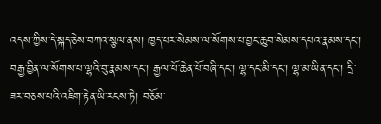འདས་ཀྱིས་དེ་སྐད་ཅེས་བཀའ་སྩལ་ནས། ཁྱད་པར་སེམས་ལ་སོགས་པ་བྱང་ཆུབ་སེམས་དཔའ་རྣམས་དང་། བརྒྱ་བྱིན་ལ་སོགས་པ་ལྷའི་བུ་རྣམས་དང་། རྒྱལ་པོ་ཆེན་པོ་བཞི་དང་། ལྷ་དང་མི་དང་། ལྷ་མ་ཡིན་དང་། དྲི་ཟར་བཅས་པའི་འཇིག་རྟེན་ཡི་རངས་ཏེ། བཅོམ་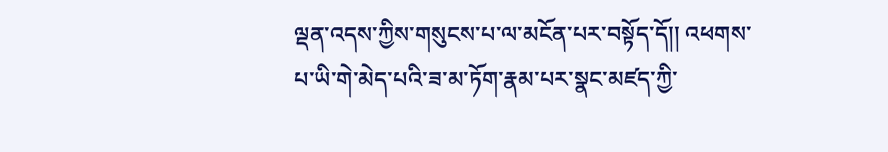ལྡན་འདས་ཀྱིས་གསུངས་པ་ལ་མངོན་པར་བསྟོད་དོ།། འཕགས་པ་ཡི་གེ་མེད་པའི་ཟ་མ་ཏོག་རྣམ་པར་སྣང་མཛད་ཀྱི་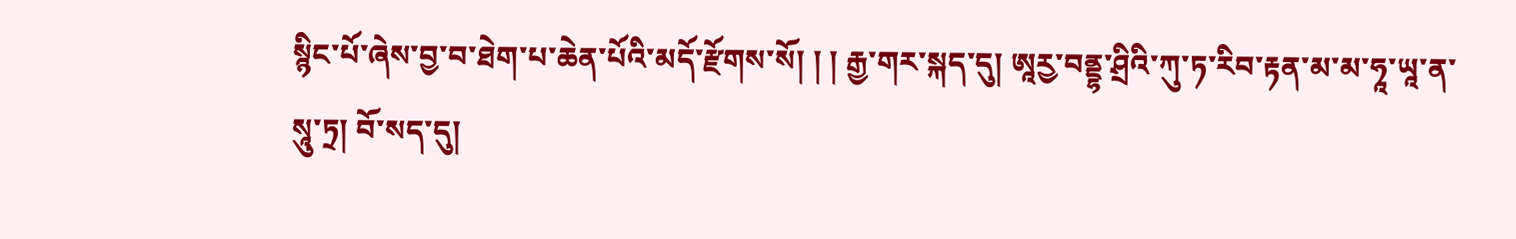སྙིང་པོ་ཞེས་བྱ་བ་ཐེག་པ་ཆེན་པོའི་མདོ་རྫོགས་སོ། ། ། རྒྱ་གར་སྐད་དུ། ཨཱརྱ་བནྡྷ་ཤྲིའི་ཀུ་ཏ་རིབ་རྟན་མ་མ་ཧཱ་ཡཱ་ན་སཱུ་ཏྲ། བོ་སད་དུ།